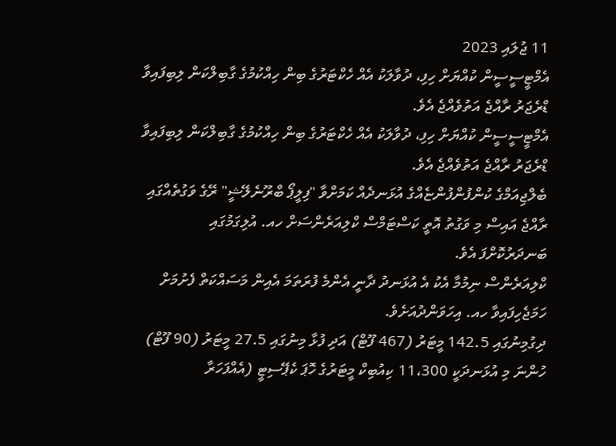11 ޖުލައި 2023
އެމްޓީސީސީން ކުއްޔަށް ހިފި، ދުވާލަކު އެއް ހެކްޓަރުގެ ބިން ހިއްކުމުގެ ގާބިލްކަން ލިބިފައިވާ ޑްރެޖަރު ރާއްޖެ އަތުވެއްޖެ އެވެ.
އެމްޓީސީސީން ކުއްޔަށް ހިފި، ދުވާލަކު އެއް ހެކްޓަރުގެ ބިން ހިއްކުމުގެ ގާބިލްކަން ލިބިފައިވާ ޑްރެޖަރު ރާއްޖެ އަތުވެއްޖެ އެވެ.
ބެލްޖިއަމްގެ ކުންފުންފުންޏެއްގެ އުޅަނދެއް ކަމަށްވާ "ފިލީޕޯ ބްރޫނެލޭޝީ" ރޭގެ ވަގުތެއްގައި ރާއްޖެ އައިސް މި ވަގުތު އޮތީ ކަސްޓަމްސް ކްލިއަރެންސަށް ހއ. އުލިގަމުގައި ބަނދަރުކޮށްފަ އެވެ.
ކްލިއަރެންސް ނިމުމާ އެކު އެ އުޅަނދު ދާނީ އެންމެ ފުރަތަމަ އެއިން މަސައްކަތް ފެށުމަށް ހަމަޖެހިފައިވާ ހއ. އިހަވަންދުއަށެވެ.
ދިގުމިނުގައި 142.5 މީޓަރު (467 ފޫޓް) އަދި ފުޅާ މިނުގައި 27.5 މީޓަރު (90 ފޫޓް) ހުންނަ މި އުޅަނދަކީ 11،300 ކިއުބިކް މީޓަރުގެ ހޮޕަ ކެޕޭސިޓީ (އެއްފަހަރާ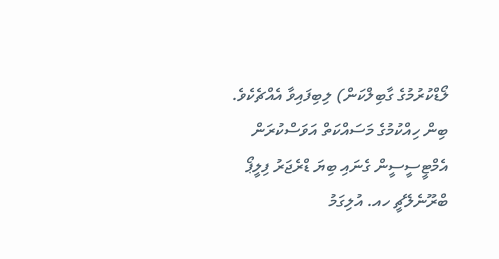ލޯޑްކުރުމުގެ ގާބިލްކަން) ލިބިފައިވާ އެއްޗެކެވެ.
ބިން ހިއްކުމުގެ މަސައްކަތް އަވަސްކުރަން އެމްޓީސީސީން ގެނައި ބިޔަ ޑްރެޖަރު ފިލީޕޯ ބްރޫނެލޭޗީ ހއ. އުލިގަމު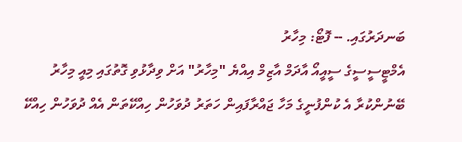ބަނދަރުގައި. -- ފޮޓޯ: މިހާރު
އެމްޓީސީސީގެ ސީއީއޯ އާދަމް އާޒިމް އިއްޔެ "މިހާރު" އަށް ވިދާޅުވި ގޮތުގައި މިއީ މިހާރު ބޭނުންކުރާ އެ ކުންފުނީގެ މަހާ ޖައްރާފައިން ހަތަރު ދުވަހުން ހިއްކޭތަން އެއް ދުވަހުން ހިއްކޭ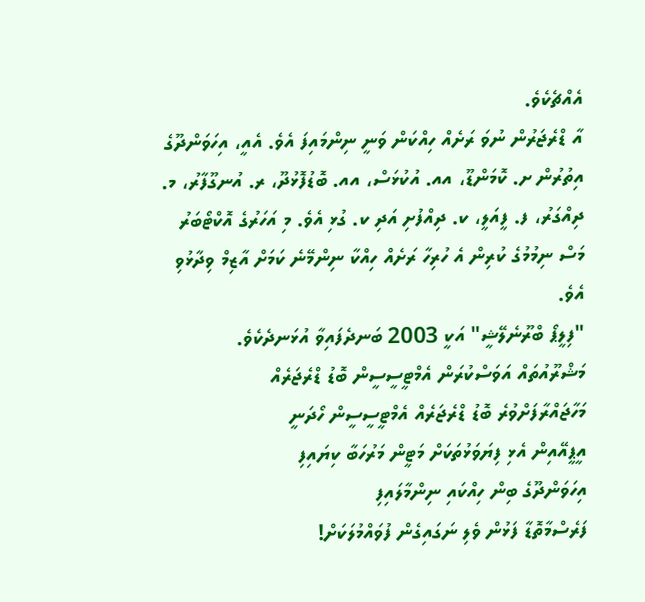އެއްޗެކެވެ.
އާ ޑްރެޖަރުން ނުވަ ރަށެއް ހިއްކަން ވަނީ ނިންމައިފަ އެވެ. އެއީ، އިހަވަންދޫގެ އިތުރުން ށ. ކޮމަންޑޫ، އއ. އުކުޅަސް، އއ. ބޮޑުފޮޅުދޫ، ރ. އުނގޫފާރު، މ. ދިއްގަރު، ފ. ފީއަލީ، ކ. ދިއްފުށި އަދި ކ. ގުޅި އެވެ. މި އަހަރުގެ އޮކްޓޯބަރު މަސް ނިމުމުގެ ކުރިން އެ ހުރިހާ ރަށެއް ހިއްކާ ނިންމޭނެ ކަމަށް އާޒިމް ވިދާޅުވި އެވެ.
"ފިލީޕޯ ބްރޫނެލޭޝީ" އަކީ 2003 ބަނދެފައިވާ އުޅަނދެކެވެ.
މަޝްރޫއުތައް އަވަސްކުރަން އެމްޓީސީސީން ބޮޑު ޑްރެޖަރެއް
މަހާޖައްރާފަށްވުރެ ބޮޑު ޑްރެޖަރެއް އެމްޓީސީސީން ހޯދަނީ
އީޕީއޭއިން އެޅި ފިޔަވަޅުތަކަށް މަޓީން މަރުހަބާ ކިޔައިފި
އިހަވަންދޫގެ ބިން ހިއްކައި ނިންމާލައިފި
ފަރެސްމާތޮޑާ ފަޅުން ވެލި ނަގައިގެން ފުވައްމުލަކަށް!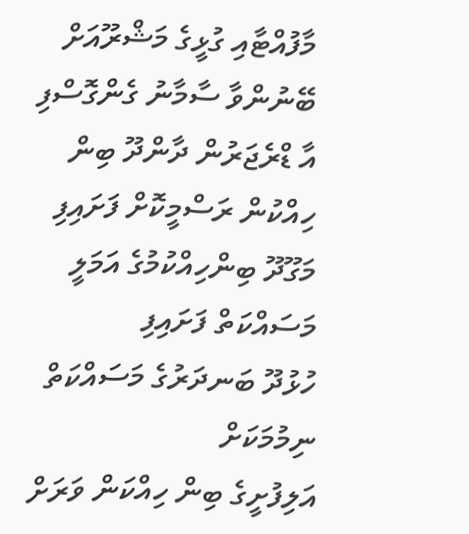މާފުއްޓާއި ގުޅީގެ މަޝްރޫއަށް ބޭނުންވާ ސާމާނު ގެންގޮސްފި
އާ ޑްރެޖަރުން ދާންދޫ ބިން ހިއްކުން ރަސްމީކޮށް ފަށައިފި
މަގޫދޫ ބިންހިއްކުމުގެ އަމަލީ މަސައްކަތް ފަށައިފި
ހުޅުދޫ ބަނދަރުގެ މަސައްކަތް ނިމުމަކަށް
އަލިފުށީގެ ބިން ހިއްކަން ވަރަށް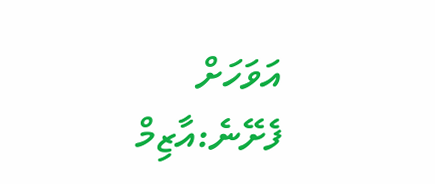އަވަހަށް ފެށޭނެ:އާޒިމް